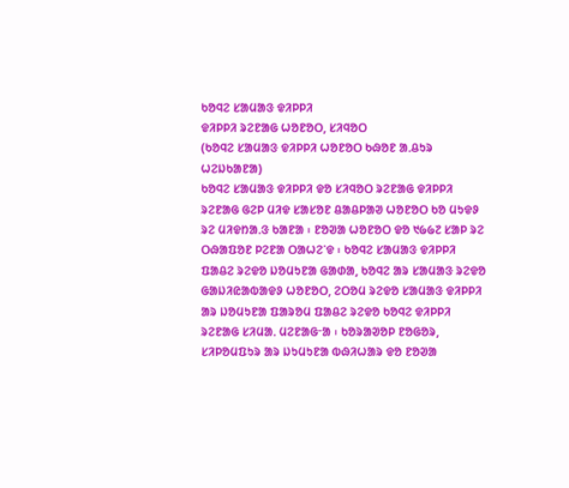ᱠᱚᱧᱮ ᱥᱟᱢᱟᱝ ᱫᱤᱞᱞᱤ
ᱫᱤᱞᱞᱤ ᱨᱮᱱᱟᱜ ᱦᱚᱱᱚᱛ, ᱥᱤᱧᱚᱛ
(ᱠᱚᱧᱮ ᱥᱟᱢᱟᱝ ᱫᱤᱞᱞᱤ ᱦᱚᱱᱚᱛ ᱠᱷᱚᱱ ᱟᱹᱪᱩᱨ ᱦᱮᱡᱠᱟᱱᱟ)
ᱠᱚᱧᱮ ᱥᱟᱢᱟᱝ ᱫᱤᱞᱞᱤ ᱫᱚ ᱥᱤᱧᱚᱛ ᱨᱮᱱᱟᱜ ᱫᱤᱞᱞᱤ ᱨᱮᱱᱟᱜ ᱜᱮᱞ ᱢᱤᱫ ᱥᱟᱥᱚᱱ ᱪᱟᱪᱞᱟᱣ ᱦᱚᱱᱚᱛ ᱠᱚ ᱢᱩᱫᱽ ᱨᱮ ᱢᱤᱫᱴᱟᱹᱝ ᱠᱟᱱᱟ ᱾ ᱱᱚᱣᱟ ᱦᱚᱱᱚᱛ ᱫᱚ ᱑᱙᱙᱗ ᱥᱟᱞ ᱨᱮ ᱛᱷᱟᱯᱚᱱ ᱞᱮᱱᱟ ᱛᱟᱦᱮᱸᱫ ᱾ ᱠᱚᱧᱮ ᱥᱟᱢᱟᱝ ᱫᱤᱞᱞᱤ ᱯᱟᱪᱮ ᱨᱮᱫᱚ ᱡᱚᱢᱩᱱᱟ ᱜᱟᱰᱟ, ᱠᱚᱧᱮ ᱟᱨ ᱥᱟᱢᱟᱝ ᱨᱮᱫᱚ ᱜᱟᱡᱤᱭᱟᱵᱟᱫᱽ ᱦᱚᱱᱚᱛ, ᱮᱛᱚᱢ ᱨᱮᱫᱚ ᱥᱟᱢᱟᱝ ᱫᱤᱞᱞᱤ ᱟᱨ ᱡᱚᱢᱩᱱᱟ ᱯᱟᱨᱚᱢ ᱯᱟᱪᱮ ᱨᱮᱫᱚ ᱠᱚᱧᱮ ᱫᱤᱞᱞᱤ ᱨᱮᱱᱟᱜ ᱥᱤᱢᱟᱹ ᱢᱮᱱᱟᱜᱼᱟ ᱾ ᱠᱚᱨᱟᱣᱚᱞ ᱱᱚᱜᱚᱨ, ᱥᱤᱞᱚᱢᱯᱩᱨ ᱟᱨ ᱡᱩᱢᱩᱱᱟ ᱵᱷᱤᱦᱟᱨ ᱫᱚ ᱱᱚᱣᱟ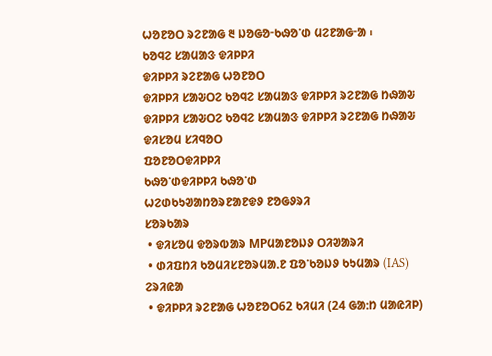ᱦᱚᱱᱚᱛ ᱨᱮᱱᱟᱜ ᱓ ᱡᱚᱜᱚᱼᱠᱷᱚᱸᱰ ᱢᱮᱱᱟᱜᱼᱟ ᱾
ᱠᱚᱧᱮ ᱥᱟᱢᱟᱝ ᱫᱤᱞᱞᱤ
ᱫᱤᱞᱞᱤ ᱨᱮᱱᱟᱜ ᱦᱚᱱᱚᱛ
ᱫᱤᱞᱞᱤ ᱥᱟᱶᱛᱮ ᱠᱚᱧᱮ ᱥᱟᱢᱟᱝ ᱫᱤᱞᱞᱤ ᱨᱮᱱᱟᱜ ᱴᱷᱟᱶ
ᱫᱤᱞᱞᱤ ᱥᱟᱶᱛᱮ ᱠᱚᱧᱮ ᱥᱟᱢᱟᱝ ᱫᱤᱞᱞᱤ ᱨᱮᱱᱟᱜ ᱴᱷᱟᱶ
ᱫᱤᱥᱚᱢ ᱥᱤᱧᱚᱛ
ᱯᱚᱱᱚᱛᱫᱤᱞᱞᱤ
ᱠᱷᱚᱸᱰᱫᱤᱞᱞᱤ ᱠᱷᱚᱸᱰ
ᱦᱮᱰᱠᱩᱣᱟᱴᱚᱨᱱᱟᱱᱫᱽ ᱱᱚᱜᱽᱨᱤ
ᱥᱚᱨᱠᱟᱨ
 • ᱫᱤᱥᱚᱢ ᱫᱚᱨᱵᱟᱨ MPᱢᱟᱱᱚᱡᱽ ᱛᱤᱣᱟᱨᱤ
 • ᱰᱤᱯᱴᱤ ᱠᱚᱢᱤᱥᱱᱚᱨᱢᱟᱹᱱ ᱯᱚᱸᱠᱚᱡᱽ ᱠᱩᱢᱟᱨ (IAS)
ᱮᱨᱤᱭᱟ
 • ᱫᱤᱞᱞᱤ ᱨᱮᱱᱟᱜ ᱦᱚᱱᱚᱛ62 ᱠᱤᱢᱤ (24 ᱜᱟᱺᱴ ᱢᱟᱭᱤᱞ)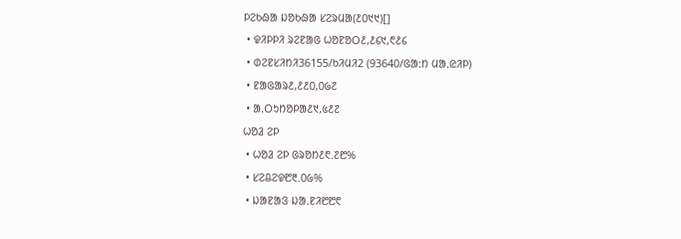ᱞᱮᱠᱷᱟ ᱡᱚᱠᱷᱟ ᱥᱮᱨᱢᱟ(᱒᱐᱑᱑)[]
 • ᱫᱤᱞᱞᱤ ᱨᱮᱱᱟᱜ ᱦᱚᱱᱚᱛ᱒,᱒᱔᱑,᱖᱒᱔
 • ᱰᱮᱱᱥᱤᱴᱤ36155/ᱠᱤᱢᱤ2 (93640/ᱜᱟᱺᱴ ᱢᱟᱹᱭᱤᱞ)
 • ᱱᱟᱜᱟᱨ᱒,᱒᱒᱐,᱐᱙᱗
 • ᱟᱹᱛᱩᱴᱚᱞᱟ᱒᱑,᱕᱒᱗
ᱦᱚᱲ ᱮᱞ
 • ᱦᱚᱲ ᱮᱞ ᱜᱨᱚᱴ᱒᱖.᱗᱘%
 • ᱥᱮᱪᱮᱫ᱘᱓.᱐᱙%
 • ᱡᱟᱱᱟᱝ ᱡᱟᱹᱱᱤ᱘᱘᱖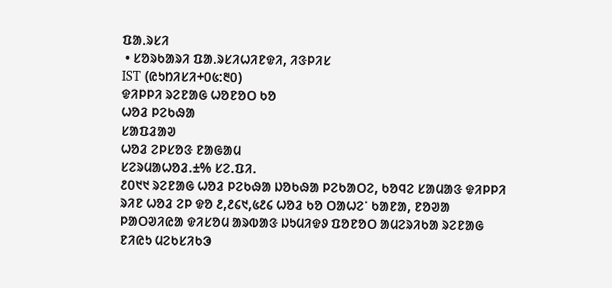ᱯᱟᱹᱨᱥᱤ
 • ᱥᱚᱨᱠᱟᱨᱤ ᱯᱟᱹᱨᱥᱤᱦᱤᱱᱫᱤ, ᱤᱝᱞᱤᱥ
IST (ᱭᱩᱴᱤᱥᱤ+᱐᱕:᱓᱐)
ᱫᱤᱞᱞᱤ ᱨᱮᱱᱟᱜ ᱦᱚᱱᱚᱛ ᱠᱚ
ᱦᱚᱲ ᱞᱮᱠᱷᱟ
ᱥᱟᱯᱲᱟᱣ
ᱦᱚᱲ ᱮᱞᱥᱚᱝ ᱱᱟᱜᱟᱢ
ᱥᱮᱨᱢᱟᱦᱚᱲ.±% ᱥᱮ.ᱯᱤ.
᱒᱐᱑᱑ ᱨᱮᱱᱟᱜ ᱦᱚᱲ ᱞᱮᱠᱷᱟ ᱡᱚᱠᱷᱟ ᱞᱮᱠᱟᱛᱮ, ᱠᱚᱧᱮ ᱥᱟᱢᱟᱝ ᱫᱤᱞᱞᱤ ᱨᱤᱱ ᱦᱚᱲ ᱮᱞ ᱫᱚ ᱒,᱒᱔᱑,᱕᱒᱔ ᱦᱚᱲ ᱠᱚ ᱛᱟᱦᱮᱸ ᱠᱟᱱᱟ, ᱱᱚᱣᱟ ᱞᱟᱛᱣᱤᱭᱟ ᱫᱤᱥᱚᱢ ᱟᱨᱵᱟᱝ ᱡᱩᱢᱤᱫᱽ ᱯᱚᱱᱚᱛ ᱟᱢᱮᱨᱤᱠᱟ ᱨᱮᱱᱟᱜ ᱱᱤᱭᱩ ᱢᱮᱠᱥᱤᱠᱳ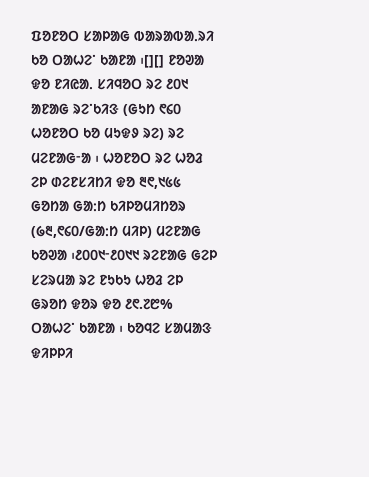ᱯᱚᱱᱚᱛ ᱥᱟᱞᱟᱜ ᱵᱟᱨᱟᱵᱟᱹᱨᱤ ᱠᱚ ᱛᱟᱦᱮᱸ ᱠᱟᱱᱟ ᱾[][] ᱱᱚᱣᱟ ᱫᱚ ᱱᱤᱭᱟᱹ ᱥᱤᱧᱚᱛ ᱨᱮ ᱒᱐᱑ ᱟᱱᱟᱜ ᱨᱮᱸᱠᱤᱝ (ᱜᱩᱴ ᱖᱔᱐ ᱦᱚᱱᱚᱛ ᱠᱚ ᱢᱩᱫᱽ ᱨᱮ) ᱨᱮ ᱢᱮᱱᱟᱜᱼᱟ ᱾ ᱦᱚᱱᱚᱛ ᱨᱮ ᱦᱚᱲ ᱮᱞ ᱰᱮᱱᱥᱤᱴᱤ ᱫᱚ ᱓᱖,᱑᱕᱕ ᱜᱚᱴᱟ ᱜᱟᱺᱴ ᱠᱤᱞᱚᱢᱤᱴᱚᱨ (᱙᱓,᱖᱔᱐/ᱜᱟᱺᱴ ᱢᱤᱞ) ᱢᱮᱱᱟᱜ ᱠᱚᱣᱟ ᱾᱒᱐᱐᱑ᱼ᱒᱐᱑᱑ ᱨᱮᱱᱟᱜ ᱜᱮᱞ ᱥᱮᱨᱢᱟ ᱨᱮ ᱱᱩᱠᱩ ᱦᱚᱲ ᱮᱞ ᱜᱨᱚᱴ ᱫᱚᱨ ᱫᱚ ᱒᱖.᱗᱘% ᱛᱟᱦᱮᱸ ᱠᱟᱱᱟ ᱾ ᱠᱚᱧᱮ ᱥᱟᱢᱟᱝ ᱫᱤᱞᱞᱤ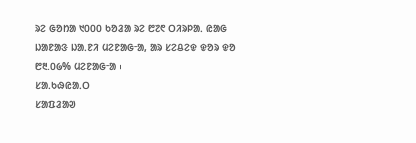ᱨᱮ ᱜᱚᱴᱟ ᱑᱐᱐᱐ ᱠᱚᱲᱟ ᱨᱮ ᱘᱗᱖ ᱛᱤᱨᱞᱟᱹ ᱭᱟᱜ ᱡᱟᱱᱟᱝ ᱡᱟᱹᱱᱤ ᱢᱮᱱᱟᱜᱼᱟ, ᱟᱨ ᱥᱮᱪᱮᱫ ᱫᱚᱨ ᱫᱚ ᱘᱓.᱐᱙% ᱢᱮᱱᱟᱜᱼᱟ ᱾
ᱥᱟᱹᱠᱷᱭᱟᱹᱛ
ᱥᱟᱯᱲᱟᱣ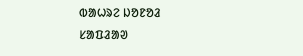ᱵᱟᱦᱨᱮ ᱡᱚᱱᱚᱲ
ᱥᱟᱯᱲᱟᱣ